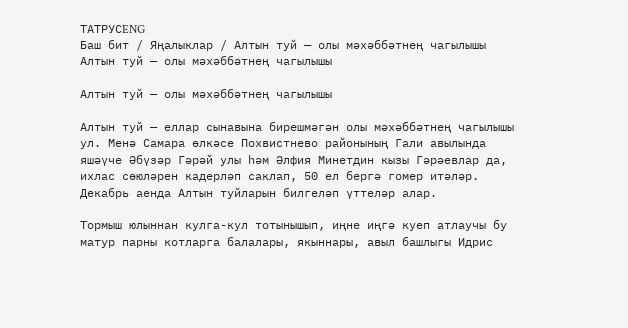ТАТРУСENG
Баш бит / Яңалыклар / Алтын туй — олы мәхәббәтнең чагылышы
Алтын туй — олы мәхәббәтнең чагылышы

Алтын туй — олы мәхәббәтнең чагылышы

Алтын туй — еллар сынавына бирешмәгән олы мәхәббәтнең чагылышы ул. Менә Самара өлкәсе Похвистнево районының Гали авылында яшәүче Әбүзәр Гәрәй улы һәм Әлфия Минетдин кызы Гәрәевлар да, ихлас сөюләрен кадерләп саклап, 50 ел бергә гомер итәләр. Декабрь аенда Алтын туйларын билгеләп үттеләр алар.

Тормыш юлыннан кулга-кул тотынышып, иңне иңгә куеп атлаучы бу матур парны котларга балалары, якыннары, авыл башлыгы Идрис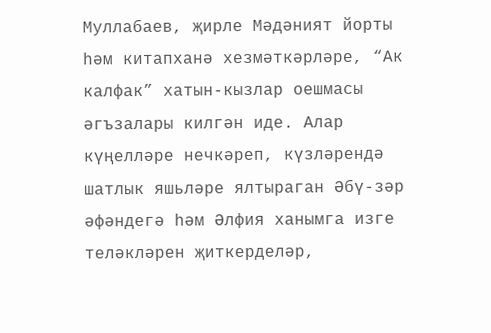Муллабаев, җирле Мәдәният йорты һәм китапханә хезмәткәрләре, “Ак калфак” хатын-кызлар оешмасы әгъзалары килгән иде. Алар күңелләре нечкәреп, күзләрендә шатлык яшьләре ялтыраган Әбү-зәр әфәндегә һәм Әлфия ханымга изге теләкләрен җиткерделәр,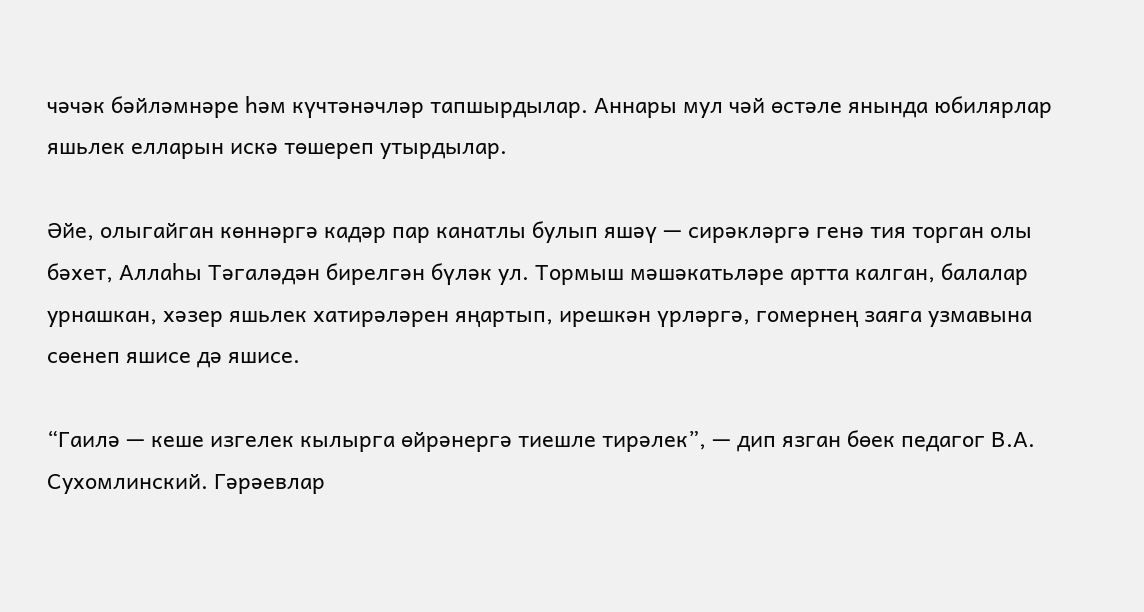чәчәк бәйләмнәре һәм күчтәнәчләр тапшырдылар. Аннары мул чәй өстәле янында юбилярлар яшьлек елларын искә төшереп утырдылар.

Әйе, олыгайган көннәргә кадәр пар канатлы булып яшәү — сирәкләргә генә тия торган олы бәхет, Аллаһы Тәгаләдән бирелгән бүләк ул. Тормыш мәшәкатьләре артта калган, балалар урнашкан, хәзер яшьлек хатирәләрен яңартып, ирешкән үрләргә, гомернең заяга узмавына сөенеп яшисе дә яшисе.

“Гаилә — кеше изгелек кылырга өйрәнергә тиешле тирәлек”, — дип язган бөек педагог В.А. Сухомлинский. Гәрәевлар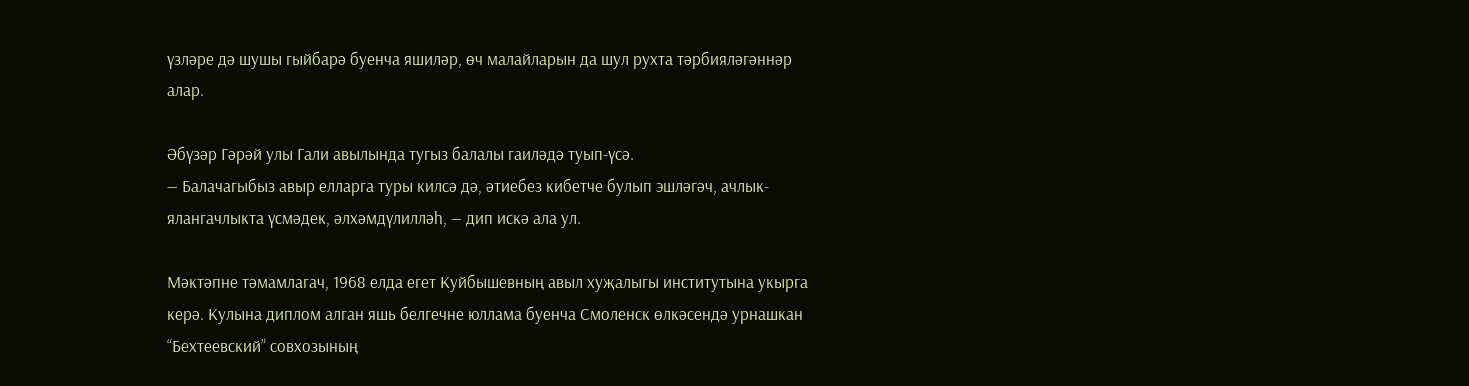үзләре дә шушы гыйбарә буенча яшиләр, өч малайларын да шул рухта тәрбияләгәннәр алар.

Әбүзәр Гәрәй улы Гали авылында тугыз балалы гаиләдә туып-үсә.
— Балачагыбыз авыр елларга туры килсә дә, әтиебез кибетче булып эшләгәч, ачлык-ялангачлыкта үсмәдек, әлхәмдүлилләһ, — дип искә ала ул.

Мәктәпне тәмамлагач, 1968 елда егет Куйбышевның авыл хуҗалыгы институтына укырга керә. Кулына диплом алган яшь белгечне юллама буенча Смоленск өлкәсендә урнашкан “Бехтеевский” совхозының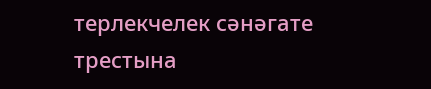терлекчелек сәнәгате трестына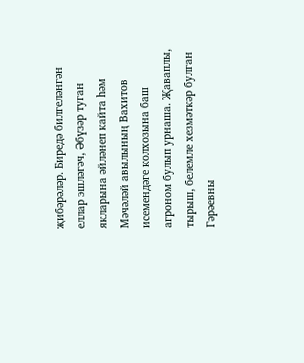җибәрәләр. Биредә билгеләнгән еллар эшләгәч, Әбүзәр туган якларына әйләнеп кайта һәм Мәчәләй авылының Вахитов исемендәге колхозына баш агроном булып урнаша. Җаваплы, тырыш, белемле хезмәткәр булган Гәрәевны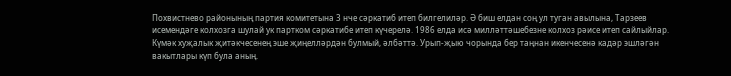Похвистнево районының партия комитетына 3 нче сәркатиб итеп билгелиләр. Ә биш елдан соң ул туган авылына, Тарзеев исемендәге колхозга шулай ук партком сәркатибе итеп күчерелә. 1986 елда исә милләттәшебезне колхоз рәисе итеп сайлыйлар. Күмәк хуҗалык җитәкчесенең эше җиңелләрдән булмый, әлбәттә. Урып-җыю чорында бер таңнан икенчесенә кадәр эшләгән вакытлары күп була аның.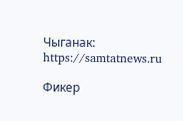Чыганак: https://samtatnews.ru

Фикер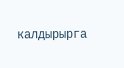калдырырга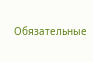Обязательные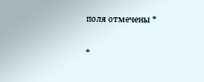поля отмечены *

*